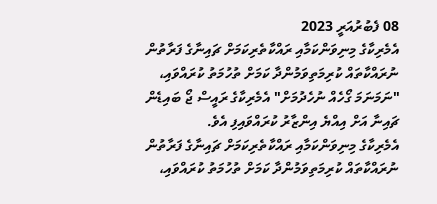08 ފެބުރުއަރީ 2023
އެމެރިކާގެ މިނިވަންކަމާއި ރައްކާތެރިކަމަށް ޗައިނާގެ ފަރާތުން ނުރައްކާތައް ކުރިމަތިވަމުންދާ ކަމަށް ތުހުމަތު ކުރައްވައި، "ނަމަނަމަ ގޯހެއް ނުހެދުމަށް" އެމެރިކާގެ ރައީސް ޖޯ ބައިޑެން ޗައިނާ އަށް އިއްޔެ އިންޒާރު ކުރައްވައިފި އެވެ.
އެމެރިކާގެ މިނިވަންކަމާއި ރައްކާތެރިކަމަށް ޗައިނާގެ ފަރާތުން ނުރައްކާތައް ކުރިމަތިވަމުންދާ ކަމަށް ތުހުމަތު ކުރައްވައި،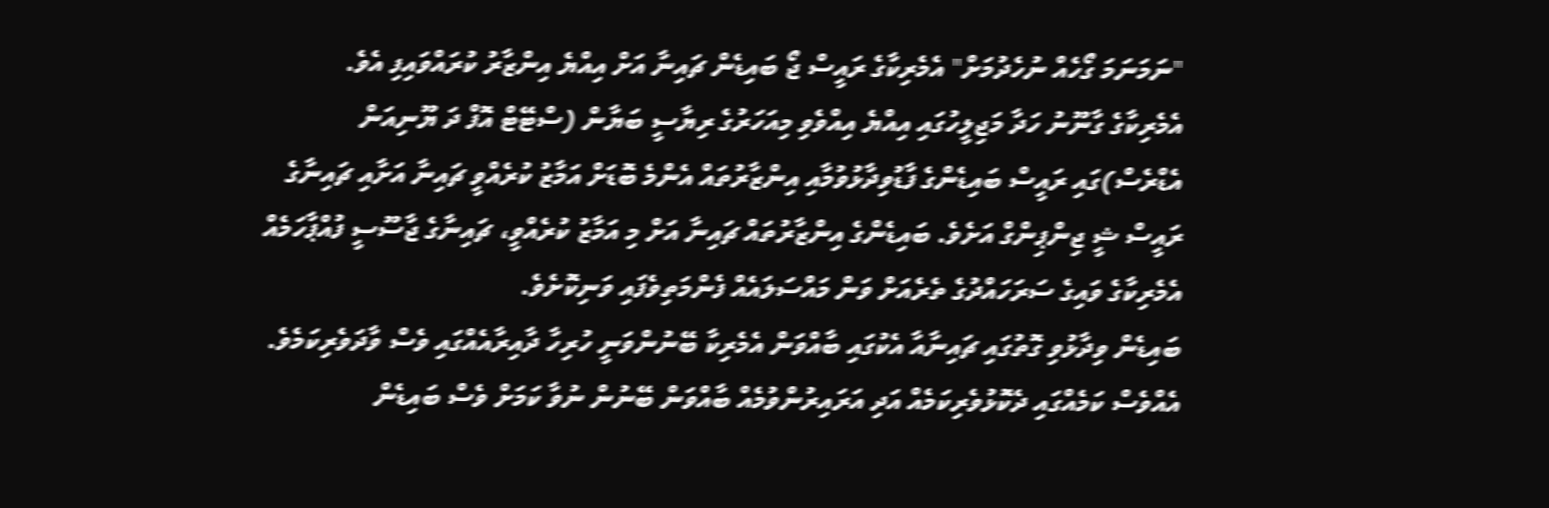"ނަމަނަމަ ގޯހެއް ނުހެދުމަށް" އެމެރިކާގެ ރައީސް ޖޯ ބައިޑެން ޗައިނާ އަށް އިއްޔެ އިންޒާރު ކުރައްވައިފި އެވެ.
އެމެރިކާގެ ގާނޫނު ހަދާ މަޖިލީހުގައި އިއްޔެ އިއްވެވި މިއަހަރުގެ ރިޔާސީ ބަޔާން (ސްޓޭޓް އޮފް ދަ ޔޫނިއަން އެޑްރެސް)ގައި ރައީސް ބައިޑެންގެ ފާޑުވިދާޅުވުމާއި އިންޒާރުތައް އެންމެ ބޮޑަށް އަމާޒު ކުރެއްވީ ޗައިނާ އަށާއި ޗައިނާގެ ރައީސް ޝީ ޖިންޕިންގް އަށެވެ. ބައިޑެންގެ އިންޒާރުތައް ޗައިނާ އަށް މި އަމާޒު ކުރެއްވީ، ޗައިނާގެ ޖާސޫސީ ފުއްޕާހަމެއް އެމެރިކާގެ ވައިގެ ސަރަހައްދުގެ ތެރެއަށް ވަން މައްސަލައެއް ފެންމަތިވެފައި ވަނިކޮށެވެ.
ބައިޑެން ވިދާޅުވި ގޮތުގައި ޗައިނާއާ އެކުގައި ބާއްވަން އެމެރިކާ ބޭނުންވަނީ ހުރިހާ ދާއިރާއެއްގައި ވެސް ވާދަވެރިކަމެވެ. އެއްވެސް ކަމެއްގައި ދެކޮޅުވެރިކަމެއް އަދި އަރައިރުންވުމެއް ބާއްވަން ބޭނުން ނުވާ ކަމަށް ވެސް ބައިޑެން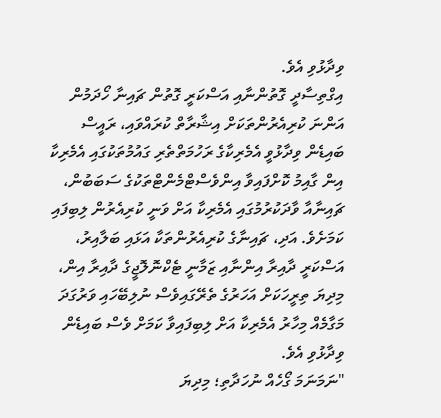ވިދާޅުވި އެވެ.
އިގްތިސާދީ ގޮތުންނާއި އަސްކަރީ ގޮތުން ޗައިނާ ހޯދަމުން އަންނަ ކުރިއެރުންތަކަށް އިޝާރާތް ކުރައްވައި، ރައީސް ބައިޑެން ވިދާޅުވީ އެމެރިކާގެ ރަހުމަތްތެރި ގައުމުތަކުގައި އެމެރިކާ އިން ގާއިމު ކޮށްފައިވާ އިންވެސްޓްމެންޓްތަކުގެ ސަބަބުން، ޗައިނާއާ ވާދަކުރުމުގައި އެމެރިކާ އަށް ވަނީ ކުރިއެރުން ލިބިފައި ކަމަށެވެ. އަދި، ޗައިނާގެ ކުރިއެރުންތަކާ އަޅައި ބަލާއިރު، އަސްކަރީ ދާއިރާ އިންނާއި ޒަމާނީ ޓެކްނޮލޮޖީގެ ދާއިރާ އިން، މިދިޔަ ތިރީހަކަށް އަހަރުގެ ތެރޭގައިވެސް ނުލިބޭހައި ވަރުގަދަ މަގާމެއް މިހާރު އެމެރިކާ އަށް ލިބިފައިވާ ކަމަށް ވެސް ބައިޑެން ވިދާޅުވި އެވެ.
"ނަމަނަމަ ގޯހެއް ނުހަދާތި؛ މިދިޔަ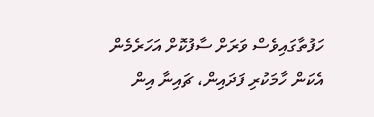ހަފުތާގައިވެސް ވަރަށް ސާފުކޮށް އަހަރެމެން އެކަން ހާމަކުރި ފަދައިން، ޗައިނާ އިން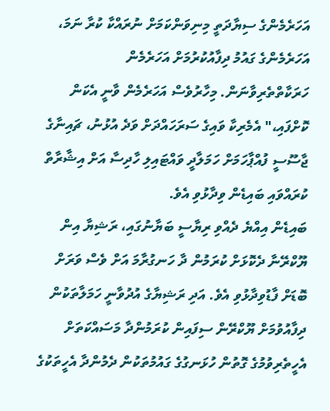އަހަރެމެންގެ ސިޔާދަތީ މިނިވަންކަމަށް ނުރައްކާ ކުރާ ނަމަ، އަހަރެމެންގެ ގައުމު ދިފާއުކުރުމަށް އަހަރެމެން ހަރަކާތްތެރިވާނަން. މިހާރުވެސް އަހަރެމެން ވާނީ އެކަން ކޮށްފައި،" އެމެރިކާ ވައިގެ ސަރަހައްދަށް ވަދެ އުޅުނު، ޗައިނާގެ ޖާސޫސީ ފުއްޕާހަމަށް ހަމަލާދީ ވައްޓައިލި ހާދިސާ އަށް އިޝާރާތް ކުރައްވައި ބައިޑެން ވިދާޅުވި އެވެ.
ބައިޑެން އިއްޔެ ދެއްވި ރިޔާސީ ބަޔާނުގައި، ރަޝިޔާ އިން ޔޫކްރޭނާ ދެކޮޅަށް ކުރަމުން ދާ ހަނގުރާމަ އަށް ވެސް ވަރަށް ބޮޑަށް ފާޑުވިދާޅުވި އެވެ. އަދި ރަޝިޔާގެ އުދުވާނީ ހަމަލާތަކުން ދިފާއުވުމަށް ޔޫކްރޭން ސިފައިން ކުރަމުންދާ މަސައްކަތަށް އެހީތެރިވުމުގެ ގޮތުން ހުޅަނގުގެ ގައުމުތަކުން ދެމުންދާ އެހީތަކުގެ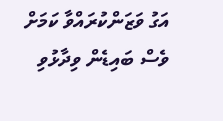އަގު ވަޒަންކުރައްވާ ކަމަށް ވެސް ބައިޑެން ވިދާޅުވި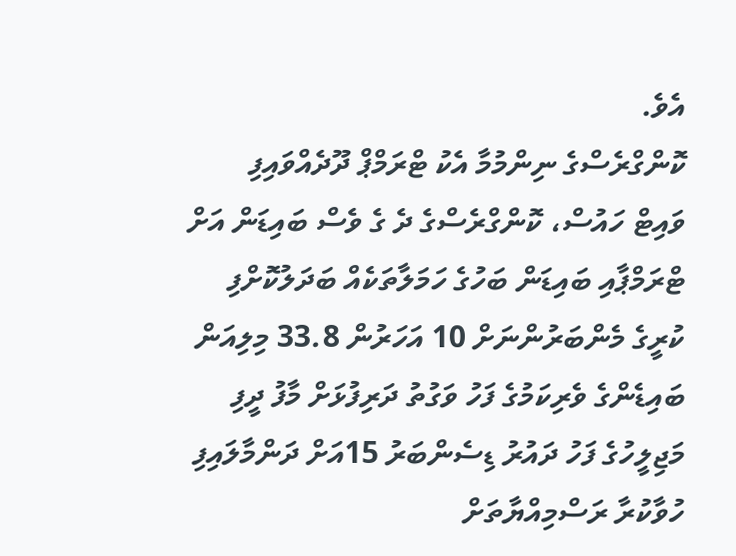އެވެ.
ކޮންގްރެސްގެ ނިންމުމާ އެކު ޓްރަމްޕް ދޫދެއްވައިފި
ވައިޓް ހައުސް، ކޮންގްރެސްގެ ދެ ގެ ވެސް ބައިޑަން އަށް
ޓްރަމްޕާއި ބައިޑަން ބަހުގެ ހަމަލާތަކެއް ބަދަލުކޮށްފި
ކުރީގެ މެންބަރުންނަށް 10 އަހަރުން 33.8 މިލިއަން
ބައިޑެންގެ ވެރިކަމުގެ ފަހު ވަގުތު ދަރިފުޅަށް މާފު ދީފި
މަޖިލީހުގެ ފަހު ދައުރު ޑިސެންބަރު 15އަށް ދަންމާލައިފި
ހުވާކުރާ ރަސްމިއްޔާތަށް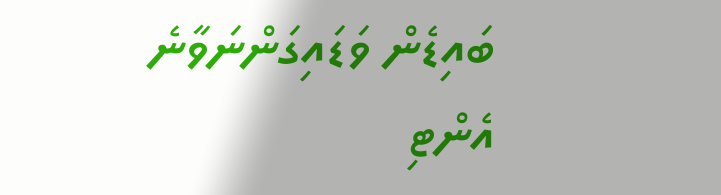ބައިޑެން ވަޑައިގަންނަވާނެ
އެންޓި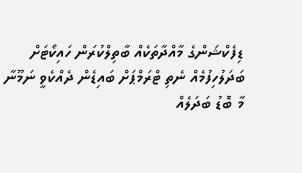ޑިފެކްޝަންގެ މާއްދާތަކެއް ބާތިލްކުރަން ހައިކޯޓަށް
ބަދަލުހިފުމެއް ނެތި ޓްރަމްޕަށް ބައިޑެން ދެއްކެވީ ނަމޫނާ
މާ ބޮޑު ބަދަލެއް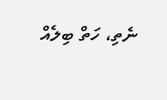ނެތި، ހަތް ބިލެއް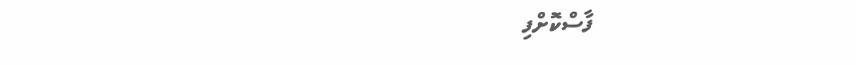ފާސްކޮށްފި